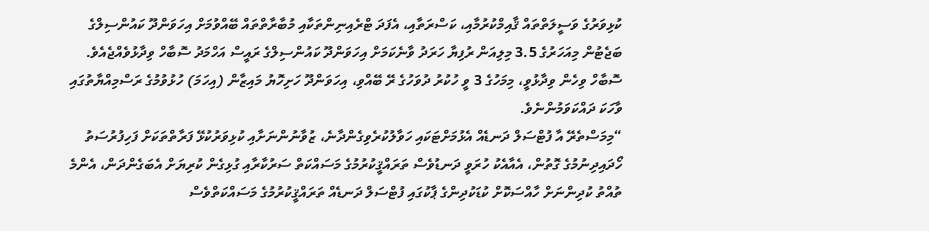ކުޅިވަރުގެ ވަސީލަތްތައް ޤާއިމްކުރުމާއި، ކަސްރަތާއި، އެފަދަ ޓްރެއިނިންތަކާއި މުބާރާތްތައް ބޭއްވުމަށް އިހަވަންދޫ ކައުންސިލްގެ ބަޖެޓުން މިއަހަރުގެ 3.5 މިލިއަން ރުފިޔާ ހަރަދު ވާނެކަމަށް އިހަވަންދޫ ކައުންސިލްގެ ރައީސް އަހްމަދު ސޮބާހް ވިދާޅުވެއްޖެއެވެ.
ސޮބާހް ވިހެން ވިދާޅުވީ، މިމަހުގެ 3 ވީ ހުކުރު ދުވަހުގެ ރޭ ބޭއްވި، އިހަވަންދޫ ހަށިހޮޔު މައިޒާން (އިހަމަ) ހުޅުވުމުގެ ރަސްމިއްޔާތުގައި ވާހަކަ ދައްކަވަމުންނެވެ.
“މިމަސްތެރޭ އާ ފުޓްސަލް ދަނޑެއް އެޅުމަށްޓަކައި ހަވާލުކުރެވިގެންދާނެ، ޒުވާނުންނަށާއި ކުޅިވަރުކުޅޭ ފަރާތްތަކަށް ފަހިފުރުސަތު ހޯދައިދިނުމުގެ ގޮތުން، އެއާއެކު ހުރަވީ ދަނޑުވެސް ތަރައްޤީކުރުމުގެ މަސައްކަތް ސަރުކާރާއި ގުޅިގެން ކުރިޔަށް އެބަގެންދަން، އެންމެ ތުއްތު ކުދިންނަށް ހާއްސަކޮށް ކުޑަކުދިންގެ ޕާކުގައި ފުޓްސަލް ދަނޑެއް ތަރައްޤީކުރުމުގެ މަސައްކަތްވެސް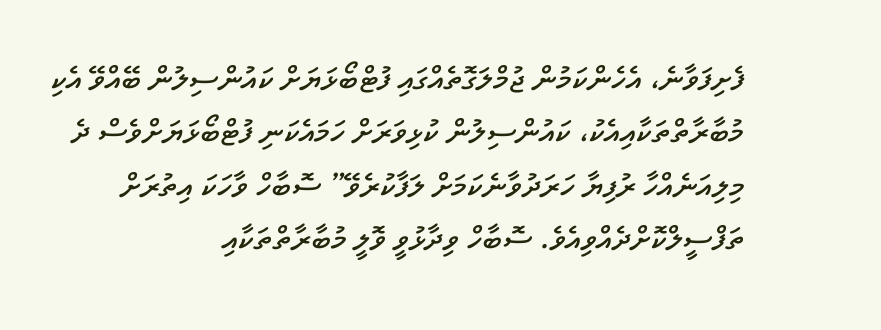ފެށިފަވާނެ، އެހެންކަމުން ޖުމްލަގޮތެއްގައި ފުޓްބޯޅަޔަށް ކައުންސިލުން ބޭއްވޭ އެކި މުބާރާތްތަކާއިއެކު، ކައުންސިލުން ކުޅިވަރަށް ހަމައެކަނި ފުޓްބޯޅަޔަށްވެސް ދެ މިލިއަނެއްހާ ރުފިޔާ ހަރަދުވާނެކަމަށް ލަފާކުރެވޭ” ސޮބާހް ވާހަކަ އިތުރަށް ތަފްސީލްކޮށްދެއްވިއެވެ. ސޮބާހް ވިދާޅުވީ ވޮލީ މުބާރާތްތަކާއި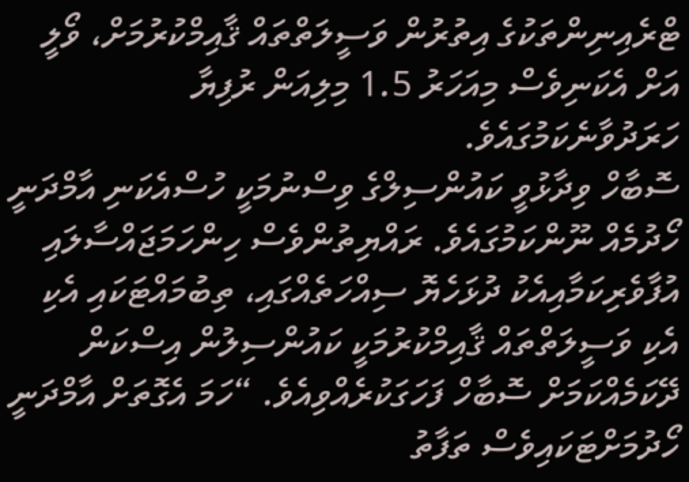ޓްރެއިނިންތަކުގެ އިތުރުން ވަސީލަތްތައް ޤާއިމްކުރުމަށް، ވޯލީ އަށް އެކަނިވެސް މިއަހަރު 1.5 މިލިއަން ރުފިޔާ ހަރަދުވާނެކަމުގައެވެ.
ސޮބާހް ވިދާޅުވީ ކައުންސިލްގެ ވިސްނުމަކީ ހުސްއެކަނި އާމްދަނީ ހޯދުމެއް ނޫންކަމުގައެވެ. ރައްޔިތުންވެސް ހިންހަމަޖައްސާލައި އުފާވެރިކަމާއިއެކު ދުޅަހެޔޮ ސިއްހަތެއްގައި، ތިބުމައްޓަކައި އެކި އެކި ވަސީލަތްތައް ޤާއިމްކުރުމަކީ ކައުންސިލުން އިސްކަން ދޭކަމެއްކަމަށް ސޮބާހް ފަހަގަކުރެއްވިއެވެ. “ހަމަ އެގޮތަށް އާމްދަނީ ހޯދުމަށްޓަކައިވެސް ތަފާތު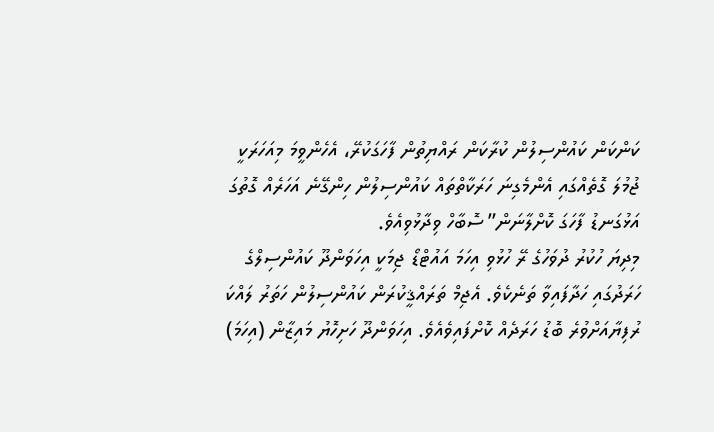ކަންކަން ކައުންސިލުން ކުރާކަން ރައްޔިތުން ފާހަގަކުރޭ، އެހެންވީމަ މިއަހަރަކީ ޖުމުލަ ގޮތެއްގައި އެންމެގިނަ ހަރަކާތްތައް ކައުންސިލުން ހިންގޭނެ އަހަރެއް ގޮތުގަ އަޅުގަނޑު ފާހަގަ ކޮށްލާނަން” ސޮބާހް ވިދާޅުވިއެވެ.
މިދިޔަ ހުކުރު ދުވަހުގެ ރޭ ހުޅުވި އިހަމަ އައުޓްޑޯ ޖިމަކީ އިހަވަންދޫ ކައުންސިލްގެ ހަރަދުގައި ހަދާފައިވާ ތަނެކެވެ. އެޖިމް ތަރައްޤީކުރަން ކައުންސިލުން ހަތަރު ލައްކަ ރުފިޔާއަށްވުރެ ބޮޑު ހަރަދެއް ކޮށްފައިވެއެވެ. އިހަވަންދޫ ހަށިހޮޔު މައިޒާން (އިހަމަ)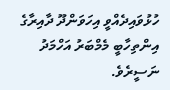ހުޅުވައިދެއްވީ އިހަވަންދޫ ދާއިރާގެ އިންތިހާބީ މެމްބަރު އަހްމަދު ނަސީރެވެ.